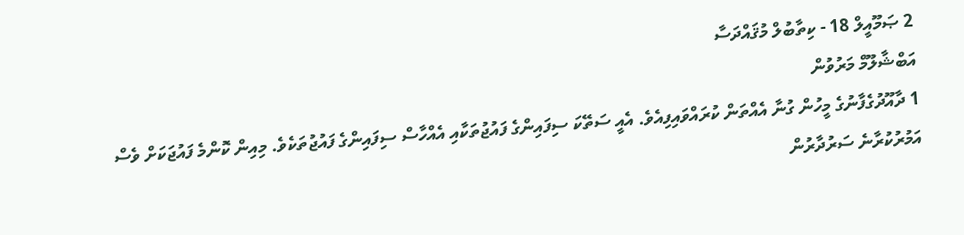2 ޞަމޫއީލް 18 - ކިތާބުލް މުޤައްދަސާ
އަބްޝާލޫމް މަރުވުން
1 ދާއޫދުގެފާނުގެ މީހުން ގުނާ އެއްތަން ކުރައްވައިފިއެވެ. އެއީ ސަތޭކަ ސިފައިންގެ ފައުޖުތަކާއި އެއްހާސް ސިފައިންގެ ފައުޖުތަކެވެ. މިއިން ކޮންމެ ފައުޖަކަށް ވެސް އަމުރުކުރާނެ ސަރުދާރުން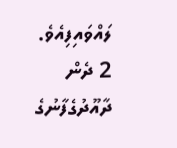ލައްވައިފިއެވެ.
2 ދެން ދާއޫދުގެފާނުގެ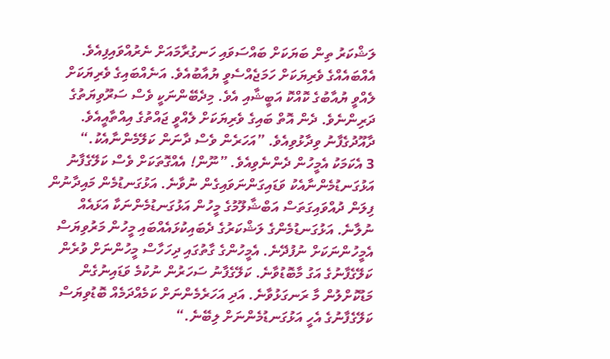ލަޝްކަރު ތިން ބަޔަކަށް ބައްސަވައި ހަނގުރާމައަށް ނެރުއްވައިފިއެވެ. އެއްބައެއްގެ ވެރިޔަކަށް ހަމަޖެއްސެވީ ޔުއާބުއެވެ. އަނެއްބައިގެ ވެރިޔަކަށް ލެއްވީ ޔުއާބުގެ ކޮއްކޮ އަބީޝާއި އެވެ. މިދެބޭންނަކީ ވެސް ސަރޫވިޔަތުގެ ދަރިންނެވެ. ދެން އޮތް ބައިގެ ވެރިޔަކަށް ލެއްވީ ޖައްތުގެ އިއްތާއީއެވެ. ދާއޫދުގެފާނު ވިދާޅުވިއެވެ. ”އަހަރެން ވެސް ދާނަން ކަލޭމެންނާއެކު.“
3 އެކަމަކު އެމީހުން ދެންނެވިއެވެ. ”ނޫން! އެއްގޮތަކަށް ވެސް ކަލޭގެފާނު އަޅުގަނޑުމެންނާއެކު ވަޑައިގަންނަވައިގެން ނުވާނެ. އަޅުގަނޑުމެން މައިދާނުން ފިލަން ދުއްވައިގަތަސް އަބްޝާލޫމުގެ މީހުން އަޅުގަނޑުމެންނަކާ އަޅައެއް ނުލާނެ. އަޅުގަނޑުމެންގެ ލަޝްކަރުގެ ދެބައިކުޅައެއްބައި މީހުން މަރުވިޔަސް އެމީހުންނަކަށް ނުފުދޭނެ. އެމީހުންގެ ގާތުގައި ދިހަހާސް މީހުންނަށް ވުރެން ކަލޭގެފާނުގެ އަގު މާބޮޑުވާނެ. ކަލޭގެފާނު ސަހަރުން ނުކުމެ ވަޑައިނުގެން މަޑުކޮށްލުން މާ ރަނގަޅުވާނެ. އަދި އަހަރެމެންނަށް ކަމެއްދަމެއް ބޮޑުވިޔަސް ކަލޭގެފާނުގެ އެހީ އަޅުގަނޑުމެންނަށް ލިބޭނެ.“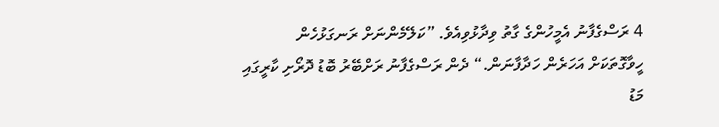4 ރަސްގެފާނު އެމީހުންގެ ގާތު ވިދާޅުވިއެވެ. ”ކަލޭމެންނަށް ރަނގަޅުހެން ހީވާގޮތަކަށް އަހަރެން ހަދާފާނަން.“ ދެން ރަސްގެފާނު ރަށްބޭރު ބޮޑު ދޮރޯށި ކާރީގައި މަޑު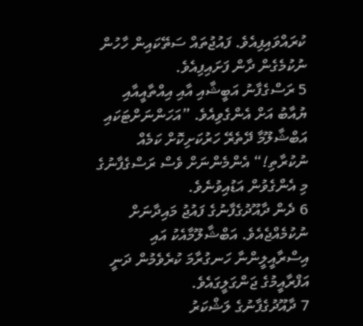ކުރައްވައިފިއެވެ. ފައުޖުތައް ސަތޭކައިން ހާހުން ނުކުމެގެން ދާން ފަށައިފިއެވެ.
5 ރަސްގެފާނު އަބީޝާއި އާއި އިއްތާއީއާއި ޔުއާބު އަށް އެންގެވިއެވެ. ”އަހަންނަށްޓަކައި އަބްޝާލޫމާ ދޭތެރޭ ހަރުކަށިކޮށް ކަމެއް ނުކުރާތި!“ އެންމެންނަށް ވެސް ރަސްގެފާނުގެ މި އެންގެވުން އަޑުއިވުނެވެ.
6 ދެން ދާއޫދުގެފާނުގެ ފައުޖު މައިދާނަށް ނުކުމެއްޖެއެވެ. އަބްޝާލޫމާއެކު އައި އިސްރާއީލީންނާ ހަނގުރާމަ ކުރެވެމުން ދަނީ އަފްރާއީމުގެ ޖަންގަލީގައެވެ.
7 ދާއޫދުގެފާނުގެ ލަޝްކަރު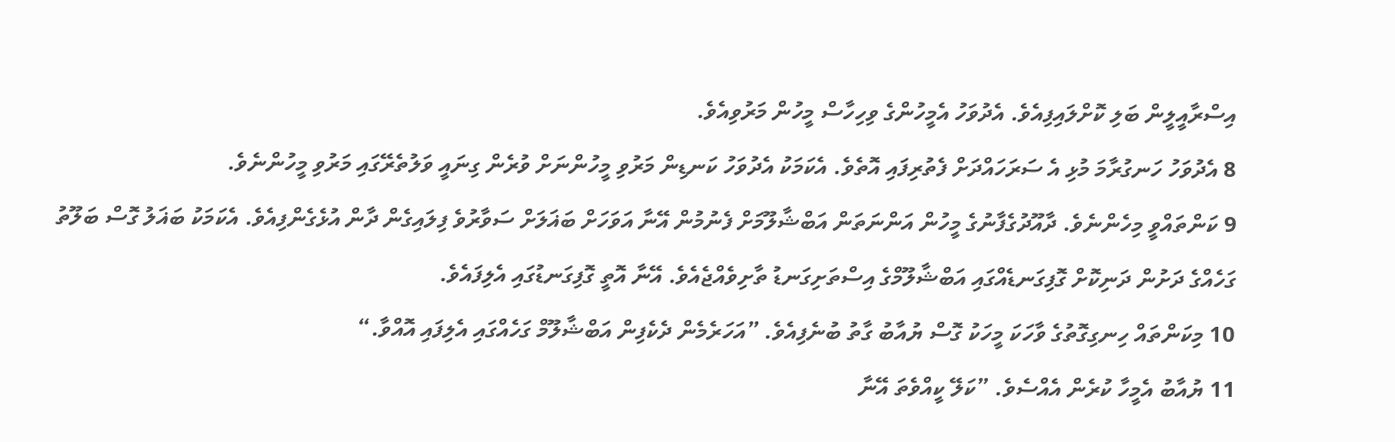އިސްރާއީލީން ބަލި ކޮށްލައިފިއެވެ. އެދުވަހު އެމީހުންގެ ވިހިހާސް މީހުން މަރުވިއެވެ.
8 އެދުވަހު ހަނގުރާމަ މުޅި އެ ސަރަހައްދަށް ފެތުރިފައި އޮތެވެ. އެކަމަކު އެދުވަހު ކަނޑިން މަރުވި މީހުންނަށް ވުރެން ގިނައީ ވަލުތެރޭގައި މަރުވި މީހުންނެވެ.
9 ކަންތައްވީ މިހެންނެވެ. ދާއޫދުގެފާނުގެ މީހުން އަންނަތަން އަބްޝާލޫމަށް ފެނުމުން އޭނާ އަވަހަށް ބަޣަލަށް ސަވާރުވެ ފިލައިގެން ދާން އުޅެގެންފިއެވެ. އެކަމަކު ބަޣަލު ގޮސް ބަލޫތު ގަހެއްގެ ދަށުން ދަނިކޮށް ގޮފިގަނޑެއްގައި އަބްޝާލޫމްގެ އިސްތަށިގަނޑު ތާށިވެއްޖެއެވެ. އޭނާ އޮތީ ގޮފިގަނޑުގައި އެލިފައެވެ.
10 މިކަންތައް ހިނގިގޮތުގެ ވާހަކަ މީހަކު ގޮސް ޔުއާބު ގާތު ބުނެފިއެވެ. ”އަހަރެމެން ދެކެފިން އަބްޝާލޫމް ގަހެއްގައި އެލިފައި އޮއްވާ.“
11 ޔުއާބު އެމީހާ ކުރެން އެއްސެވެ. ”ކަލޭ ކީއްވެތަ އޭނާ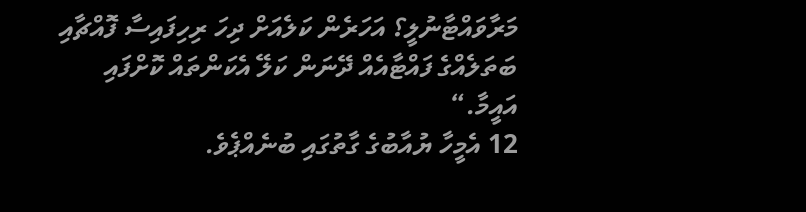މަރާވައްޓާނުލީ؟ އަހަރެން ކަލެއަށް ދިހަ ރިހިފައިސާ ފޮއްޗާއި ބަތަލެއްގެ ފައްޓާއެއް ދޭނަން ކަލޭ އެކަންތައް ކޮށްފައި އައީމާ.“
12 އެމީހާ ޔުއާބުގެ ގާތުގައި ބުނެއްޕެވެ.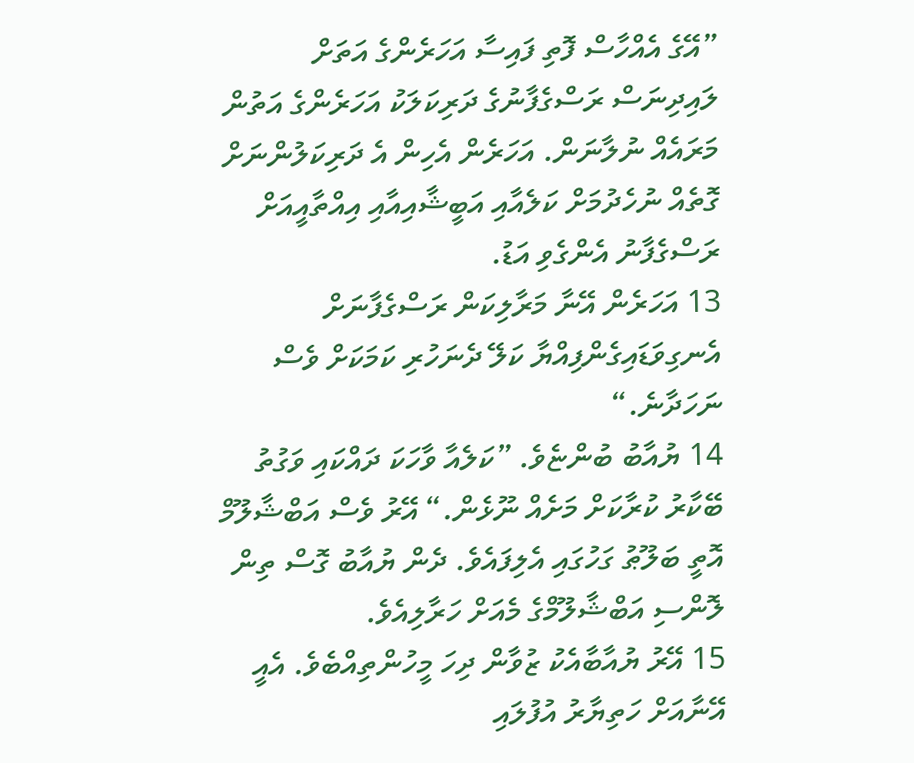”އޭގެ އެއްހާސް ފޮތި ފައިސާ އަހަރެންގެ އަތަށް ލައިދިނަސް ރަސްގެފާނުގެ ދަރިކަލަކު އަހަރެންގެ އަތުން މަރައެއް ނުލާނަން. އަހަރެން އެހިން އެ ދަރިކަލުންނަށް ގޮތެއް ނުހެދުމަށް ކަލެއާއި އަބީޝާއިއާއި އިއްތާއީއަށް ރަސްގެފާނު އެންގެވި އަޑު.
13 އަހަރެން އޭނާ މަރާލިކަން ރަސްގެފާނަށް އެނގިވަޑައިގެންފިއްޔާ ކަލޭ ދެނަހުރި ކަމަކަށް ވެސް ނަހަދާނެ.“
14 ޔުއާބު ބުންޏެވެ. ”ކަލެއާ ވާހަކަ ދައްކައި ވަގުތު ބޭކާރު ކުރާކަށް މަށެއް ނޫޅެން.“ އޭރު ވެސް އަބްޝާލޫމް އޮތީ ބަލޫޠު ގަހުގައި އެލިފައެވެ. ދެން ޔުއާބު ގޮސް ތިން ލޮންސި އަބްޝާލޫމްގެ މެއަށް ހަރާލިއެވެ.
15 އޭރު ޔުއާބާއެކު ޒުވާން ދިހަ މީހުންތިއްބެވެ. އެއީ އޭނާއަށް ހަތިޔާރު އުފުލައި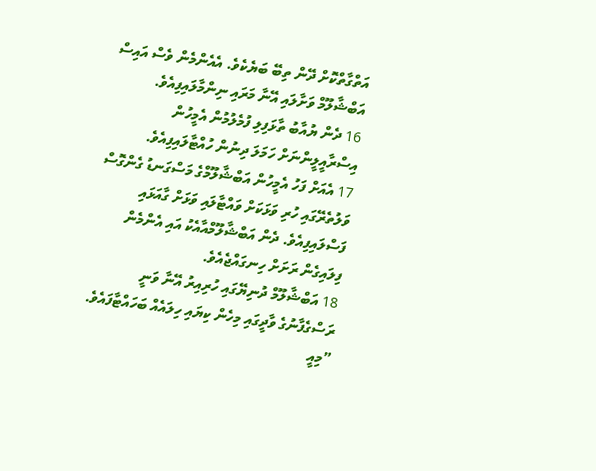އަތްގާތްކޮށް ދޭން ތިބޭ ބަޔެކެވެ. އެއެންމެން ވެސް އައިސް އަބްޝާލޫމް ވަށާލައި އޭނާ މަރައި ނިންމާލައިފިއެވެ.
16 ދެން ޔުއާބު ތާޅަފިލި ފުމެލުމުން އެމީހުން އިސްރާއީލީންނަށް ހަމަލަ ދިނުން ހުއްޓާލައިފިއެވެ.
17 އެއަށް ފަހު އެމީހުން އަބްޝާލޫމްގެ މަސްގަނޑު ގެންގޮސް ވަލުތެރޭގައި ހުރި ވަޅަކަށް ވައްޓާލައި ވަޅަށް ގާއަޅައި ފަސްލައިފިއެވެ. ދެން އަބްޝާލޫމްއާއެކު އައި އެންމެން ފިލައިގެން ރަށަށް ހިނގައްޖެއެވެ.
18 އަބްޝާލޫމް ދުނިޔޭގައި ހުރިއިރު އޭނާ ވަނީ ރަސްގެފާނުގެ ވާދީގައި މިހެން ކިޔައި ހިލައެއް ބަހައްޓާފައެވެ. ”މިއީ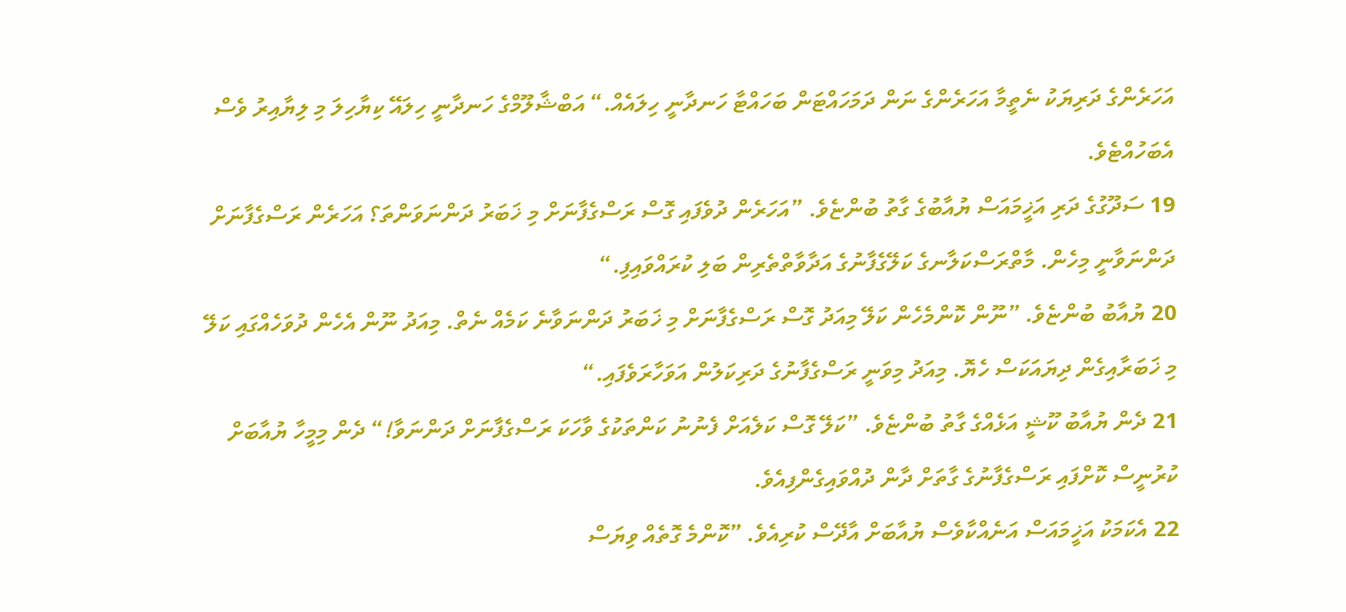އަހަރެންގެ ދަރިޔަކު ނެތީމާ އަހަރެންގެ ނަން ދަމަހައްޓަން ބަހައްޓާ ހަނދާނީ ހިލައެއް.“ އަބްޝާލޫމްގެ ހަނދާނީ ހިލައޭ ކިޔާހިލަ މި ލިޔާއިރު ވެސް އެބަހުއްޓެވެ.
19 ސަދޫގުގެ ދަރި އަޚީމައަސް ޔުއާބުގެ ގާތު ބުންޏެވެ. ”އަހަރެން ދުވެފައި ގޮސް ރަސްގެފާނަށް މި ޚަބަރު ދަންނަވަންތަ؟ އަހަރެން ރަސްގެފާނަށް ދަންނަވާނީ މިހެން. މާތްރަސްކަލާނގެ ކަލޭގެފާނުގެ އަދާވާތްތެރިން ބަލި ކުރައްވައިފި.“
20 ޔުއާބު ބުންޏެވެ. ”ނޫން ކޮންމެހެން ކަލޭ މިއަދު ގޮސް ރަސްގެފާނަށް މި ޚަބަރު ދަންނަވާނެ ކަމެއް ނެތް. މިއަދު ނޫން އެހެން ދުވަހެއްގައި ކަލޭ މި ޚަބަރާއިގެން ދިޔައަކަސް ހެޔޮ. މިއަދު މިވަނީ ރަސްގެފާނުގެ ދަރިކަލުން އަވަހާރަވެފައި.“
21 ދެން ޔުއާބު ކޫޝީ އަޅެއްގެ ގާތު ބުންޏެވެ. ”ކަލޭ ގޮސް ކަލެއަށް ފެނުނު ކަންތަކުގެ ވާހަކަ ރަސްގެފާނަށް ދަންނަވާ!“ ދެން މިމީހާ ޔުއާބަށް ކުރުނީސް ކޮށްފައި ރަސްގެފާނުގެ ގާތަށް ދާން ދުއްވައިގެންފިއެވެ.
22 އެކަމަކު އަޚީމައަސް އަނެއްކާވެސް ޔުއާބަށް އާދޭސް ކުރިއެވެ. ”ކޮންމެ ގޮތެއް ވިޔަސް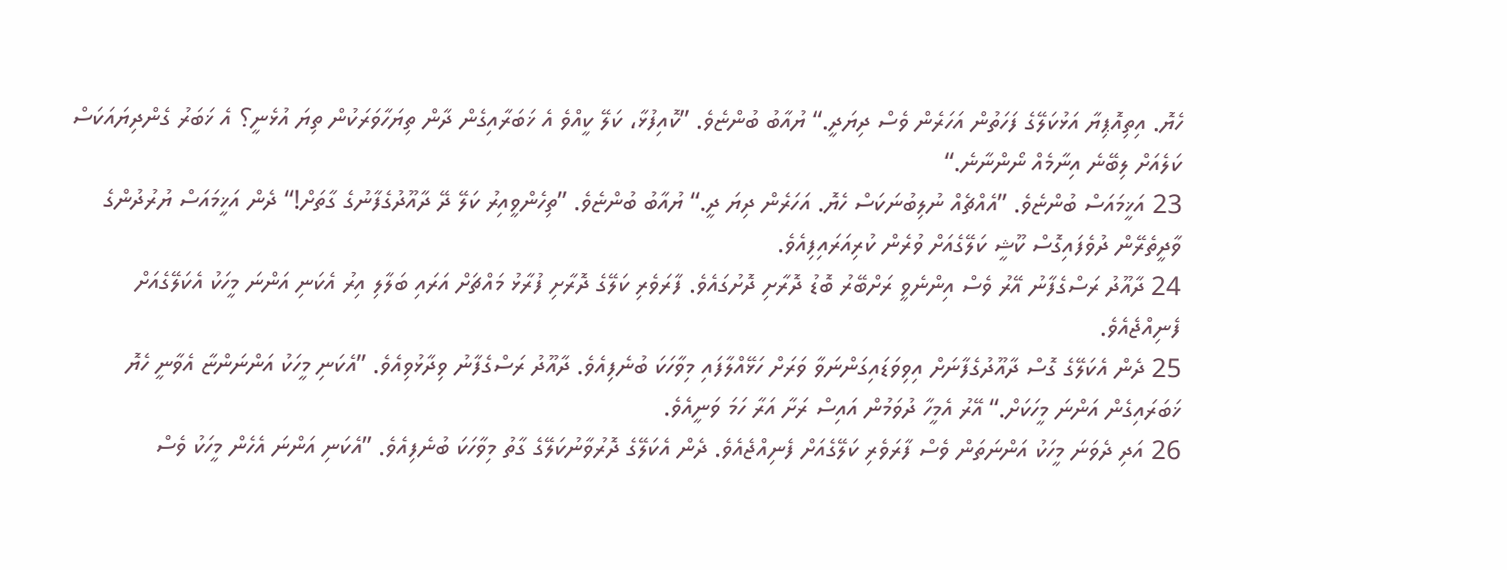ހެޔޮ. އިތިއޮޕިޔާ އަޅުކަލޭގެ ފަހަތުން އަހަރެން ވެސް ދިޔަދީ.“ ޔުއާބު ބުންޏެވެ. ”ކޮއިފުޅާ، ކަލޭ ކީއްވެ އެ ޚަބަރާއިގެން ދާން ތިޔަހާވަރަކުން ތިޔަ އުޅެނީ؟ އެ ޚަބަރު ގެންދިޔައަކަސް ކަލެއަށް ލިބޭނެ އިނާމެއް ނޯންނާނެ.“
23 އަޚީމައަސް ބުންޏެވެ. ”އެއްޗެއް ނުލިބުނަކަސް ހެޔޮ. އަހަރެން ދިޔަ ދީ.“ ޔުއާބު ބުންޏެވެ. ”ތިހެންވީއިރު ކަލޭ ދޭ ދާއޫދުގެފާނުގެ ގާތަށް!“ ދެން އަޚީމައަސް ޔުރުދުންގެ ވާދީތެރޭން ދުވެފައިގޮސް ކޫޝީ ކަލޭގެއަށް ވުރެން ކުރިއަރައިފިއެވެ.
24 ދާއޫދު ރަސްގެފާނު އޭރު ވެސް އިންނެވީ ރަށްބޭރު ބޮޑު ދޮރާށި ދޮށުގައެވެ. ފާރަވެރި ކަލޭގެ ދޮރާށި ފުރާޅު މައްޗަށް އަރައި ބަލާލި އިރު އެކަނި އަންނަ މީހަކު އެކަލޭގެއަށް ފެނިއްޖެއެވެ.
25 ދެން އެކަލޭގެ ގޮސް ދާއޫދުގެފާނަށް އިވިވަޑައިގަންނަވާ ވަރަށް ހަޅޭއްލާފައި މިވާހަކަ ބުނެފިއެވެ. ދާއޫދު ރަސްގެފާނު ވިދާޅުވިއެވެ. ”އެކަނި މީހަކު އަންނަންޏާ އެވާނީ ހެޔޮ ޚަބަރައިގެން އަންނަ މީހަކަށް.“ އޭރު އެމީހާ ދުވަމުން އައިސް ރަށާ އަރާ ހަމަ ވަނީއެވެ.
26 އަދި ދެވަނަ މީހަކު އަންނަތަން ވެސް ފާރަވެރި ކަލޭގެއަށް ފެނިއްޖެއެވެ. ދެން އެކަލޭގެ ދޮރުވާނުކަލޭގެ ގާތު މިވާހަކަ ބުނެފިއެވެ. ”އެކަނި އަންނަ އެހެން މީހަކު ވެސް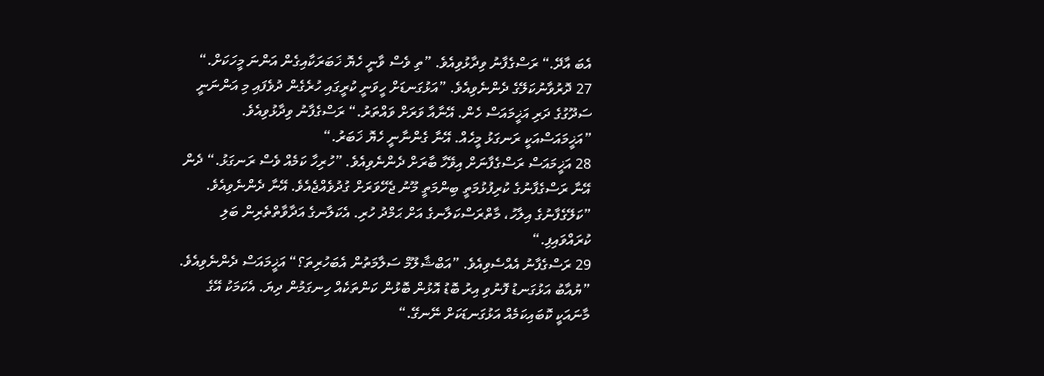އެބަ އާދޭ.“ ރަސްގެފާނު ވިދާޅުވިއެވެ. ”ތި ވެސް ވާނީ ހެޔޮ ޚަބަރަކާއިގެން އަންނަ މީހަކަށް.“
27 ދޮރުވާނުކަލޭގެ ދެންނެވިއެވެ. ”އަޅުގަނޑަށް ހީވަނީ ކުރީގައި ހުރެގެން ދުވެފައި މި އަންނަނީ ސަދޫގުގެ ދަރި އަޚީމައަސް ހެން. އޭނާއާ ވަރަށް ވައްތަރު.“ ރަސްގެފާނު ވިދާޅުވިއެވެ. ”އަޚީމައަސްއަކީ ރަނގަޅު މީހެއް. އޭނާ ގެންނާނީ ހެޔޮ ޚަބަރު.“
28 އަޚީމައަސް ރަސްގެފާނަށް އިވޭހާ ބާރަށް ދެންނެވިއެވެ. ”ހުރިހާ ކަމެއް ވެސް ރަނގަޅު.“ ދެން އޭނާ ރަސްގެފާނުގެ ކުރިފުޅުމަތީ ބިންމަތީ މޫނު ޖެހޭވަރަށް ގުދުވެއްޖެއެވެ. އޭނާ ދެންނެވިއެވެ. ”ކަލޭގެފާނުގެ އިލާހު، މާތްރަސްކަލާނގެ އަށް ޙަމްދު ހުރި. އެކަލާނގެ އަދާވާތްތެރިން ބަލި ކުރައްވައިފި.“
29 ރަސްގެފާނު އެއްސެވިއެވެ. ”އަބްޝާލޫމް ސަލާމަތުން އެބަހުރިތަ؟“ އަޚީމައަސް ދެންނެވިއެވެ. ”ޔުއާބު އަޅުގަނޑު ފޮނުވި އިރު ބޮޑު އޮޅުން ބޮޅުން ކަންތަކެއް ހިނގަމުން ދިޔަ. އެކަމަކު އޭގެ މާނައަކީ ކޮބައިކަމެއް އަޅުގަނޑަކަށް ނޭނގޭ.“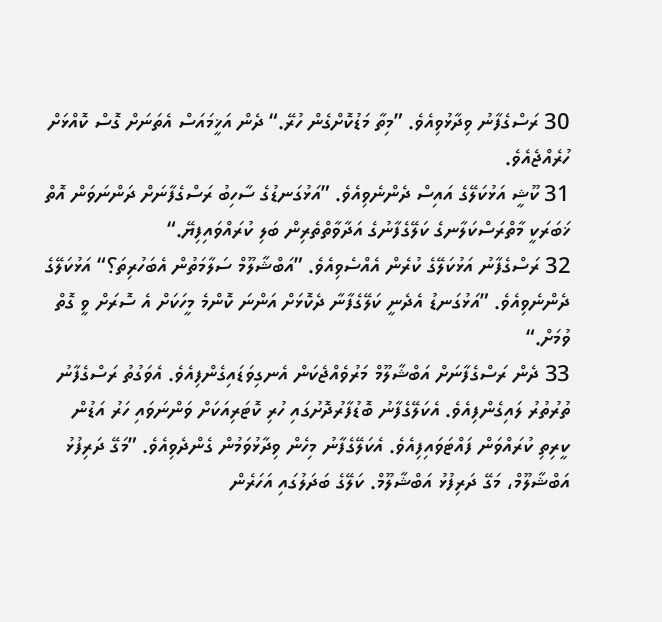30 ރަސްގެފާނު ވިދާޅުވިއެވެ. ”މިތާ މަޑުކޮށްގެން ހުރޭ.“ ދެން އަޚީމައަސް އެތަނަށް ގޮސް ކޮއްޅަށް ހުރެއްޖެއެވެ.
31 ކޫޝީ އަޅުކަލޭގެ އައިސް ދެންނެވިއެވެ. ”އަޅުގަނޑުގެ ސާހިބު ރަސްގެފާނަށް ދަންނަވަން އޮތް ޚަބަރަކީ މާތްރަސްކަލާނގެ ކަލޭގެފާނުގެ އަދާވާތްތެރިން ބަލި ކުރައްވައިފިޔޭ.“
32 ރަސްގެފާނު އަޅުކަލޭގެ ކުރެން އެއްސެވިއެވެ. ”އަބްޝާލޫމް ސަލާމަތުން އެބަހުރިތަ؟“ އަޅުކަލޭގެ ދެންނެވިއެވެ. ”އަޅުގަނޑު އެދެނީ ކަލޭގެފާނާ ދެކޮޅަށް އަންނަ ކޮންމެ މީހަކަށް އެ ސޮރަށް ވީ ގޮތް ވުމަށް.“
33 ދެން ރަސްގެފާނަށް އަބްޝާލޫމް މަރުވެއްޖެކަން އެނގިވަޑައިގެންފިއެވެ. އެވަގުތު ރަސްގެފާނު ތުރުތުރު ލައިގެންފިއެވެ. އެކަލޭގެފާނު ބޮޑުފާރުދޮށުގައި ހުރި ކޮޓަރިއަކަށް ވަންނަވައި ހަރު އަޑުން ކީރިތި ކުރައްވަން ފައްޓަވައިފިއެވެ. އެކަލޭގެފާނު މިހެން ވިދާޅުވަމުން ގެންދެވިއެވެ. ”މަގޭ ދަރިފުޅު އަބްޝާލޫމް، މަގޭ ދަރިފުޅު އަބްޝާލޫމް. ކަލޭގެ ބަދަލުގައި އަހަރެން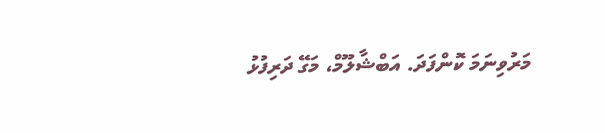މަރުވިނަމަ ކޮންފަދަ. އަބްޝާލޫމް، މަގޭ ދަރިފުޅު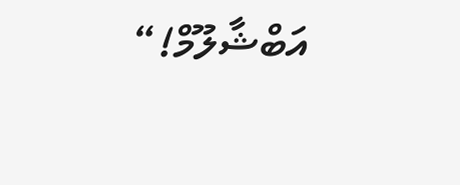އަބްޝާލޫމް!“